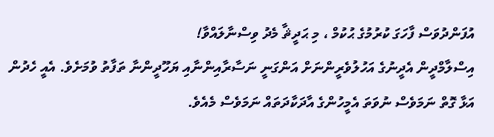އުފަންދުވަސް ފާހަގަ ކުރުމުގެ ޙުކުމް ، މި ޙަދީޘާ މެދު ވިސްނާލައްވާ!
އިސްލާމްދީން އެދީނުގެ އަހުލުވެރީންނަށް އަންގަނީ ނަސާރާއިންނާއި ޔަހޫދީންނާ ތަފާތު ވުމަށެވެ. އެއީ ހެދުން އަޅާ ގޮތް ނަމަވެސް ނުވަތަ އެމީހުންގެ އާދަކާދަތައް ނަމަވެސް މެއެވެ.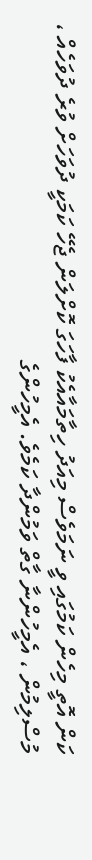ކަން އޮތީ މިހެން ކަމުގައި ވީ ނަމަވެސް މިއަދު ހިތާމައާއެކު ފާހަގަ ކޮށްލަން ޖެހޭ ކަމަކީ ދުވަހަށް ވުރެ ދުވަހެއް ، މުސްލިމުން ، އެމީހުންނާ ގާތް ވަމުންދާ ކަމެވެ. އެމީހުންގެ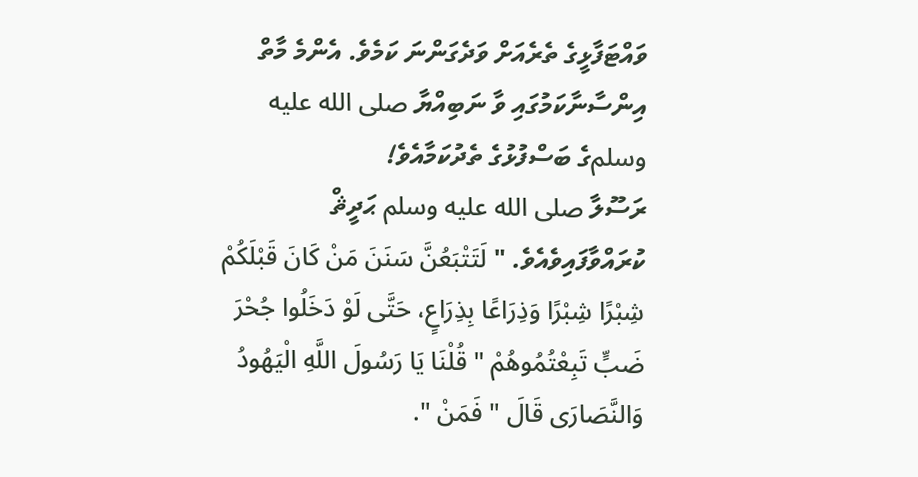ވައްޓަފާޅީގެ ތެރެއަށް ވަދެގަންނަ ކަމެވެ. އެންމެ މާތް އިންސާނާކަމުގައި ވާ ނަބިއްޔާ صلى الله عليه وسلمގެ ބަސްފުޅުގެ ތެދުކަމާއެވެ!
ރަސޫލާ صلى الله عليه وسلم ޙަދީޘް ކުރައްވާފައިވެއެވެ. " لَتَتْبَعُنَّ سَنَنَ مَنْ كَانَ قَبْلَكُمْ شِبْرًا شِبْرًا وَذِرَاعًا بِذِرَاعٍ، حَتَّى لَوْ دَخَلُوا جُحْرَ ضَبٍّ تَبِعْتُمُوهُمْ " قُلْنَا يَا رَسُولَ اللَّهِ الْيَهُودُ وَالنَّصَارَى قَالَ " فَمَنْ ".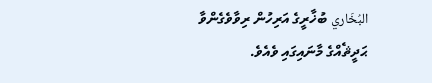البُخَاري ބުޚާރީގެ އަރިހުން ރިވާވެގެންވާ ޙަދީޘެއްގެ މާނައިގައި ވެއެވެ.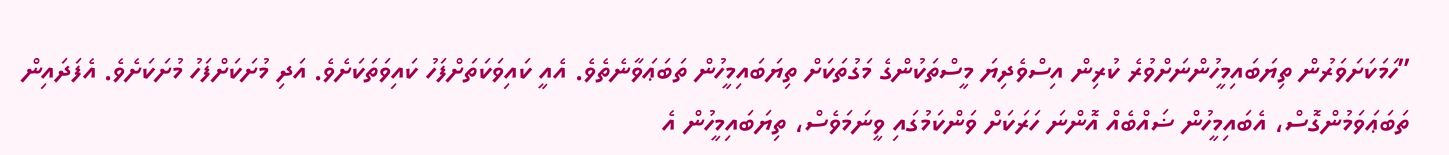”ހަމަކަށަވަރުން ތިޔަބައިމީހުންނަށްވުރެ ކުރިން އިސްވެދިޔަ މީސްތަކުންގެ މަގުތަކަށް ތިޔަބައިމީހުން ތަބަޢަވާނެތެވެ. އެއީ ކައިވަކަތަށްފަހު ކައިވަތަކަށެވެ. އަދި މުށަކަށްފަހު މުށަކަށެވެ. އެފަދައިން ތަބަޢަވަމުންގޮސް، އެބައިމީހުން ޟައްބެއް އޮންނަ ހަރަކަށް ވަންކަމުގައި ވީނަމަވެސް، ތިޔަބައިމީހުން އެ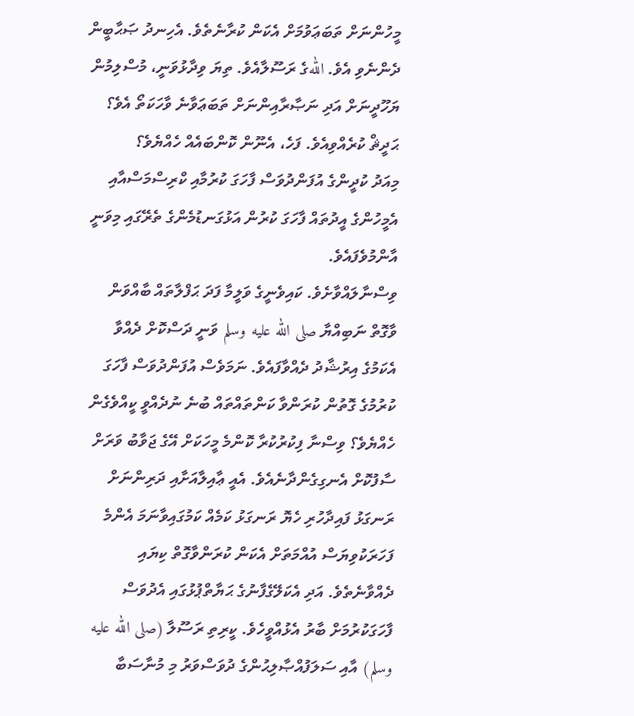މީހުންނަށް ތަބަޢަވުމަށް އެކަން ކުރާނެތެވެ. އެހިނދު ޞަޙާބީން ދެންނެވި އެވެ. اللهގެ ރަސޫލާއެވެ. ތިޔަ ވިދާޅުވަނީ، މުސްލިމުން ޔަހޫދީނަށް އަދި ނަޞާރާއިންނަށް ތަބަޢަވާނެ ވާހަކަތޯ އެވެ؟ ޙަދީޘް ކުރެއްވިއެވެ. ފަހެ، އެނޫން ކޮންބައެއް ހެއްޔެވެ؟
މިއަދު ކުދީންގެ އުފަންދުވަސް ފާހަގަ ކުރުމާއި ކްރިސްމަސްއާއި އެމީހުންގެ އީދުތައް ފާހަގަ ކުރުން އަޅުގަނޑުމެންގެ ތެރޭގައި މިވަނީ އާންމުވެފައެވެ.
ވިސްނާލައްވާށެވެ. ކައިވެނީގެ ވަލީމާ ފަދަ ޙަފްލާތައް ބާއްވަން ވާގޮތް ނަބިއްޔާ صلى الله عليه وسلم ވަނީ ދަސްކޮށް ދެއްވާ އެކަމުގެ އިރުޝާދު ދެއްވާފައެވެ. ނަމަވެސް އުފަންދުވަސް ފާހަގަ ކުރުމުގެ ގޮތުން ކުރަންވާ ކަންތައްތައް ބުނެ ނުދެއްވީ ކީއްވެގެން ހެއްޔެވެ؟ ވިސްނާ ފިކުރުކުރާ ކޮންމެ މީހަކަށް އޭގެ ޖަވާބު ވަރަށް ސާފުކޮށް އެނގިގެންދާނެއެވެ. އެއީ ޢާއިލާއަށާއި ދަރިންނަށް ރަނގަޅު ފައިދާހުރި ހެޔޮ ރަނގަޅު ކަމެއް ކަމުގައިވާނަމަ އެންމެ ފަހަރަކުވިޔަސް އުއްމަތަށް އެކަން ކުރަންވާގޮތް ކިޔައި ދެއްވާނެތެވެ. އަދި އެކަލޭގެފާނުގެ ޙަޔާތްޕުޅުގައި އެދުވަސް ފާހަގަކުރުމަށް ބާރު އެޅުއްވީހެވެ. ކީރިތި ރަސޫލާ (صلى الله عليه وسلم) އާއި ސަލަފުއްޞާލިޙުންގެ ދުވަސްވަރު މި މުނާސަބާ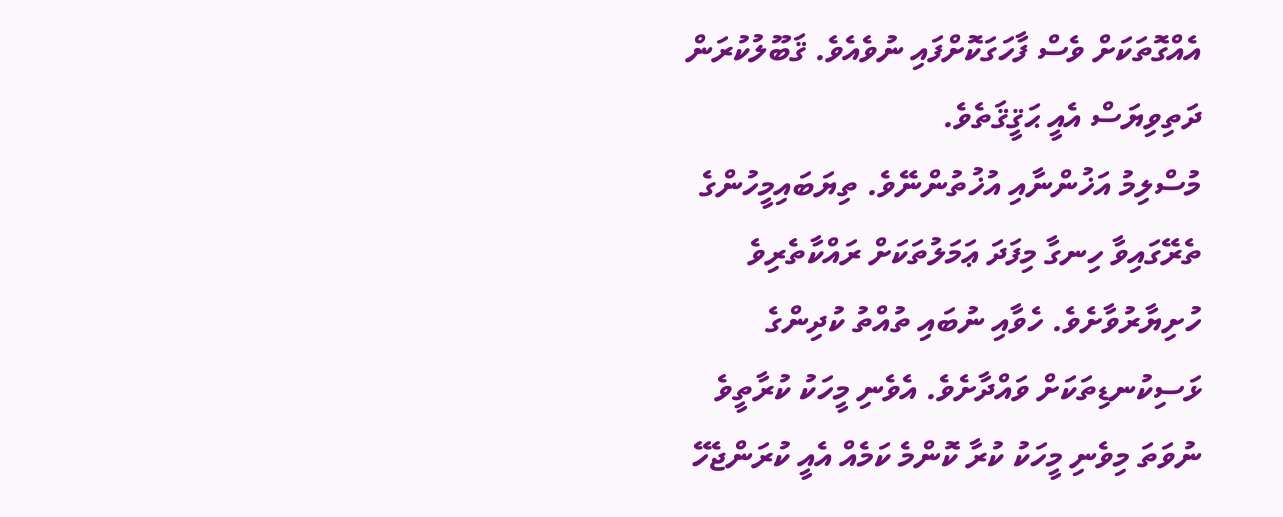އެއްގޮތަކަށް ވެސް ފާހަގަކޮށްފައި ނުވެއެވެ. ޤަބޫލުކުރަން ދަތިވިޔަސް އެއީ ޙަޤީޤަތެވެ.
މުސްލިމު އަޚުންނާއި އުޚުތުންނޭވެ. ތިޔަބައިމީހުންގެ ތެރޭގައިވާ ހިނގާ މިފަދަ ޢަމަލުތަކަށް ރައްކާތެރިވެ ހުށިޔާރުވާށެވެ. ހެވާއި ނުބައި ތުއްތު ކުދިންގެ ޅަސިކުނޑިތަކަށް ވައްދާށެވެ. އެވެނި މީހަކު ކުރާތީވެ ނުވަތަ މިވެނި މީހަކު ކުރާ ކޮންމެ ކަމެއް އެއީ ކުރަންޖެހޭ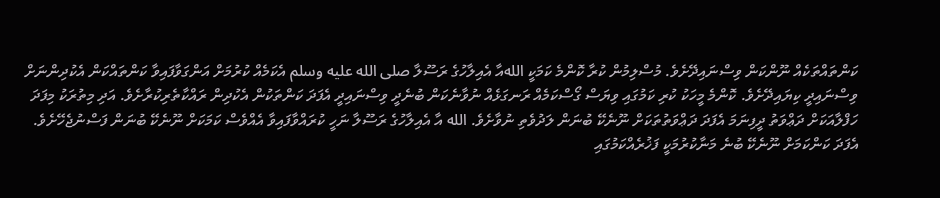ކަންތައްތަކެއް ނޫންކަން ވިސްނައިދޭށެވެ. މުސްލިމުން ކުރާ ކޮންމެ ކަމަކީ اللهއާ އެއިލާހުގެ ރަސޫލާ صلى الله عليه وسلم އެކަމެއް ކުރުމަށް އަންގަވާފައިވާ ކަންތައްކަން އެކުދިންނަށް ވިސްނައިދީ ކިޔައިދޭށެވެ. ކޮންމެ މީހަކު ކުރި ކަމުގައި ވިޔަސް ގޯސްކަމެއް ރަނގަޅެއް ނުވާނެކަން ބުނެދީ ވިސްނައިދީ އެފަދަ ކަންތަކުން އެކުދިން ރައްކާތެރިކުރާށެވެ. އަދި މިތުރަކު މިފަދަ ހަފްލާއަކަށް ދަޢްވަތު ދީފިނަމަ އެފަދަ ދަޢްވަތުތަކަށް ނޫނެކޭ ބުނަން ލަދުވެތި ނުވާށެވެ. الله އާ އެއިލާހުގެ ރަސޫލާ ނަހީ ކުރައްވާފައިވާ އެއްވެސް ކަމަކަށް ނޫނެކޭ ބުނަން ފަސްނުޖެހޭށެވެ. އެފަދަ ކަންކަމަށް ނޫނެކޭ ބުނެ މަނާކުރުމަކީ ފަޚުރެއްކަމުގައި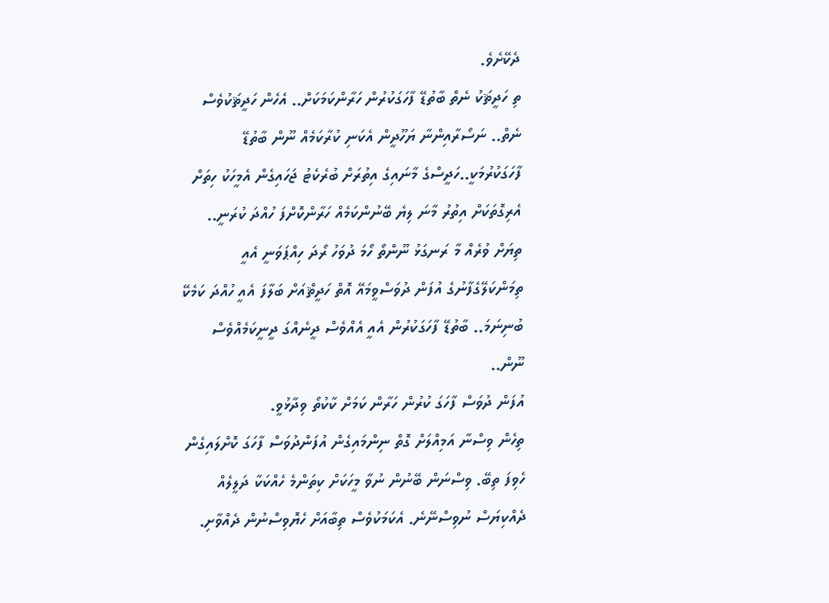ދެކޭށެވެ.
ތި ހަދީޘަކު ނެތް ބާތުޑޭ ފާހަގަކުރުން ހަރާންކަމަކަށް.. އެހެން ހަދީޘަކުވެސް ނެތް.. ނަސޯރާއިންނާ ޔަހޫދީން އެކަނި ކުރާކަމެއް ނޫން ބާތުޑޭ ފާހަގަކުރުމަކީ..ހަދީސްގެ މާނައިގެ އިތުރަށް ބުރެކެޓު ޖަހައިގެން އެމީހަކު ހިތަށް އެރިގޮތަކަށް އިތުރު މާނަ ލިޔެ ބޭނުންކަމެއް ހަރާންކޮށްފަ ހުއްދަ ކުރަނީ.. ތިޔަށް ވުރެއް މާ ރަނގަޅު ނޫންތޯ ހޯމަ ދުވަހު ރޯދަ ހިއްޕަވަނީ އެއީ ތިމަންކަލޭގެފާނުގެ އުފަން ދުވަސްވީމައޭ އޮތް ހަދީޘްއަށް ބަލާފަ އެއީ ހުއްދަ ކަމެކޭ ބުނިނަމަ.. ބާތުޑޭ ފާހަގަކުރުން އެއީ އެއްވެސް ދީނެއްގަ ދީނީކަމެއްވެސް ނޫން..
އުފަން ދުވަސް ފާހަގަ ކުރުން ހަރާން ކަމަށް ކާކުތޯ ވިދާޅުވީ.
ތިހެން ވިސްނާ އަމިއްލަށް ގޮތް ނިންމައިގެން އުފަންދުވަސް ފާހަގަ ކޮށްލައިގެން ހެވިފަ ތިބޭ. ވިސްނަން ބޭނުން ނުވާ މީހަކަށް ކިތަންމެ ހެއްކަކާ ދަލީލެއް ދެއްކިޔަސް ނުވިސްނޭނެ. އެކަމަކުވެސް ތިބާއަށް ހެޔޮވިސްނުން ދެއްވާށި.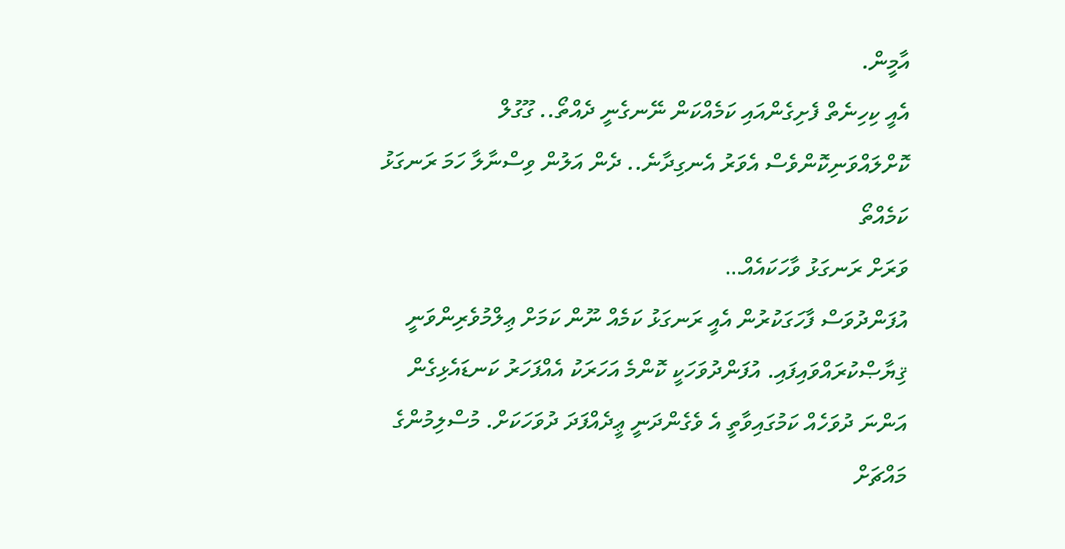އާމީން.
އެއީ ކިހިނެތް ފެށިގެންއައި ކަމެއްކަން ނޭނގެނީ ދެއްތޯ.. ގޫގުލް ކޮށްލައްވަނިކޮންވެސް އެވަރު އެނގިދާނެ.. ދެން އަލުން ވިސްނާލާ ހަމަ ރަނގަޅު ކަމެއްތޯ
ވަރަށް ރަނގަޅު ވާހަކައެއް…
އުފަންދުވަސް ފާހަގަކުރުން އެއީ ރަނގަޅު ކަމެއް ނޫން ކަމަށް ޢިލްމުވެރިންވަނީ ޤިޔާޞްކުރައްވައިފައި. އުފަންދުވަހަކީ ކޮންމެ އަހަރަކު އެއްފަހަރު ކަނޑައެޅިގެން އަންނަ ދުވަހެއް ކަމުގައިވާތީ އެ ވެގެންދަނީ ޢީދެއްފަދަ ދުވަހަކަށް. މުސްލިމުންގެ މައްޗަށް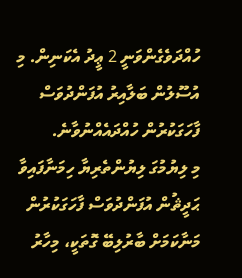ހުއްދަވެގެންވަނީ 2 ޢީދު އެކަނިން. މި އުސޫލުން ބަލާއިރު އުފަންދުވަސް ފާހަގަކުރުން ހުއްދައެއްނުވާނެ.
މި ލިޔުމުގަ ލިޔުންތެރިޔާ ހިމަނާފައިވާ ޙަދީޘުން އުފަންދުވަސް ފާހަގަކުރުން މަނާކަމަށް ބާރުލިބޭ ގޮތަކީ، މިހާރު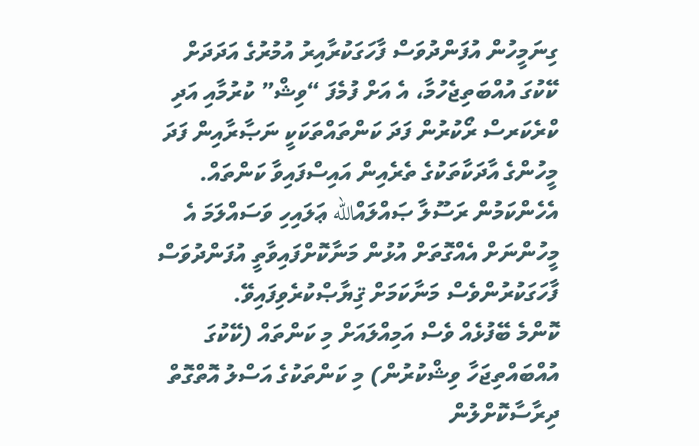ގިނަމީހުން އުފަންދުވަސް ފާހަގަކުރާއިރު އުމުރުގެ އަދަދަށް ކޭކުގަ އުއްބަތިޖެހުމާ، އެ އަށް ފުމެފަ “ވިޝް” ކުރުމާއި އަދި ކްރެކަރސް ރޯކުރުން ފަދަ ކަންތައްތަކަކީ ނަޞާރާއިން ފަދަ މީހުންގެ އާދަކާތަކުގެ ތެރެއިން އައިސްފައިވާ ކަންތައް. އެހެންކަމުން ރަސޫލާ ޞައްލައްالله ޢަލައިހި ވަސައްލަމަ އެ މީހުންނަށް އެއްގޮތަށް އުޅުން މަނާކޮށްފައިވާތީ އުފަންދުވަސް ފާހަގަކުރުންވެސް މަނާކަމަށް ޤިޔާޞްކުރެވިފައިވޭ.
ކޮންމެ ބޭފުޅެއް ވެސް އަމިއްލައަށް މި ކަންތައް (ކޭކުގަ އުއްބައްތިޖަހާ ވިޝްކުރުން) މި ކަންތަކުގެ އަސްލު އޮތްގޮތް ދިރާސާކޮށްލުން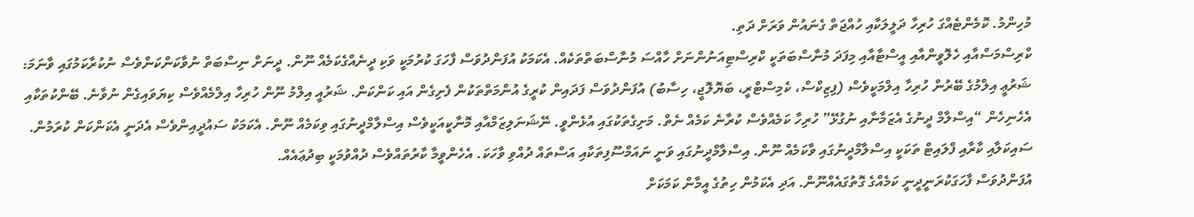މުހިންމު. ކޮމެންޓެއްގަ ހުރިހާ ދަލީލަކާއި ހުއްޖަތް ގެނައުން ވަރަށް ދަތި.
ކްރިސްމަސްއާއި ހެލޮވީންއާއި އީސްޓާއާއި މިފަދަ މުނާސްބަތަކީ ކްރިސްޓިއަނުންނަށް ހާއްސަ މުނާސްބަތްތަކެއް. އެކަމަކު އުފަންދުވަސް ފާހަގަ ކުރުމަކީ ވަކި ދީނެއްގެކަމެއް ނޫން. ދީނަށް ނިސްބަތް ނުވާކަންކަންވެސް ނުކުރާކަމުގައި ވާނަމަ: ޝަރުޢީ އިލްމުގެ ބޭރުން ހުރިހާ އިލްމަކީވެސް (ފިޒިކްސް، ކެމިސްޓްރީ، ބަޔޮލޮޖީ، ހިސާބު) އުފަންދުވަސް ފަދައިން ކުރީގެ އުންމަތްތަކުން ފެށިގެން އައި ކަންކަން. ޝަރުއީ އިލްމު ނޫން ހުރިހާ އިލްމެއްވެސް ކިޔަވައިގެން ނުވާނެ. ބޭންކުތަކާއި އެހެނިހެން “އިސްލާމް ދީނުގެ އެޒަމާނާއި ނުގުޅޭ” ހުރިހާ ކަމެއްވެސް ކުރާނެ ކަމެއް ނެތް. މަށިގެތަކުގައި އުޅެންވީ. ނޭޝަނަލިޒަމްއާއި މޮނާކީއަކީވެސް އިސްލާމްދީނުގައި ވިކަމެއް ނޫން. އެކަމަކު ސައުދީއިންވެސް އެދަނީ އެކަންކަން ކުރަމުން. ސައިކަލާއި ކާރާއި ފްލައިޓް ތަކަކީ އިސްލާމްދީނުގައި ވާކަމެއް ނޫން. އިސްލާމްދީނުގައި ވަނީ ނައަމްސޫފިތަކާއި އަސްތައް ދުއްވި ވާހަކަ. އެހެންވީމާ ކާރުތައްވެސް ދުއްވުމަކީ ބިދުޢައެއް.
އުފަންދުވަސް ފާހަގަކުރަނީދީނީ ކަމެއްގެ ގޮތުގައެއްނޫން. އަދި އެކަމުން ހިތުގެ އީމާން ކަމަކަށް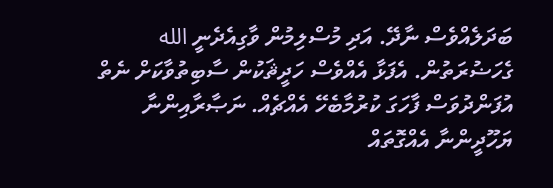ބަދަލެއްވެސް ނާދޭ. އަދި މުސްލިމުން ވާގިއެދެނީ الله ގެހަޟުރަތުން. އެފަޅާ އެއްވެސް ހަދީޘަކުން ސާބިތުވާކަށް ނެތް އުފަންދުވަސް ފާހަގަ ކުރުމާބެހޭ އެއްޗެއް. ނަޞާރާއިންނާ ޔަހޫދީންނާ އެއްގޮތައް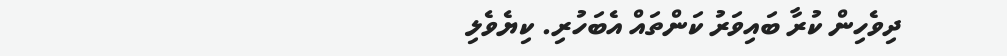ދިވެހިން ކުރާ ބައިވަރު ކަންތައް އެބަހުރި. ކިޔެވެލި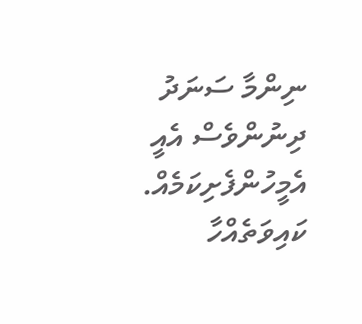ނިންމާ ސަނަދު ދިނުންވެސް އެއީ އެމީހުންފެށިކަމެއް. ކައިވަތެއްހާ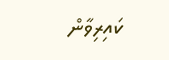ކައިރިވާން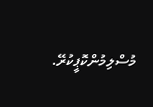މުސްލިމުންކޮޕީކުރޭ.